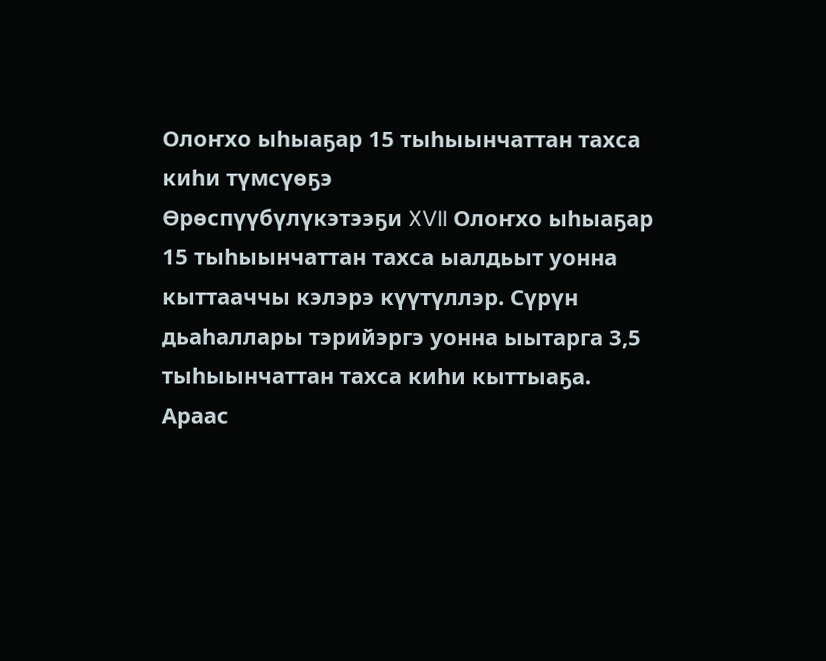Олоҥхо ыһыаҕар 15 тыһыынчаттан тахса киһи түмсүөҕэ
Өрөспүүбүлүкэтээҕи XVII Олоҥхо ыһыаҕар 15 тыһыынчаттан тахса ыалдьыт уонна кыттааччы кэлэрэ күүтүллэр. Сүрүн дьаһаллары тэрийэргэ уонна ыытарга 3,5 тыһыынчаттан тахса киһи кыттыаҕа.
Араас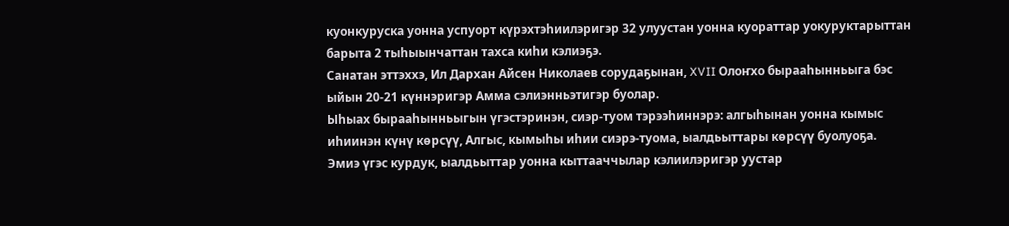куонкуруска уонна успуорт күрэхтэһиилэригэр 32 улуустан уонна куораттар уокуруктарыттан барыта 2 тыһыынчаттан тахса киһи кэлиэҕэ.
Санатан эттэххэ, Ил Дархан Айсен Николаев сорудаҕынан, XVII Олоҥхо бырааһынньыга бэс ыйын 20-21 күннэригэр Амма сэлиэнньэтигэр буолар.
Ыһыах бырааһынньыгын үгэстэринэн, сиэр-туом тэрээһиннэрэ: алгыһынан уонна кымыс иһиинэн күнү көрсүү, Алгыс, кымыһы иһии сиэрэ-туома, ыалдьыттары көрсүү буолуоҕа.
Эмиэ үгэс курдук, ыалдьыттар уонна кыттааччылар кэлиилэригэр уустар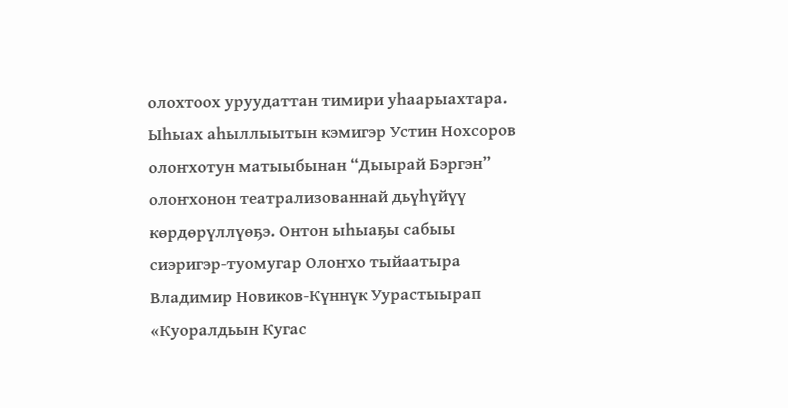олохтоох уруудаттан тимири уһаарыахтара.
Ыһыах аһыллыытын кэмигэр Устин Нохсоров олоҥхотун матыыбынан “Дыырай Бэргэн” олоҥхонон театрализованнай дьүһүйүү көрдөрүллүөҕэ. Онтон ыһыаҕы сабыы сиэригэр-туомугар Олоҥхо тыйаатыра Владимир Новиков-Күннүк Уурастыырап «Куоралдьын Кугас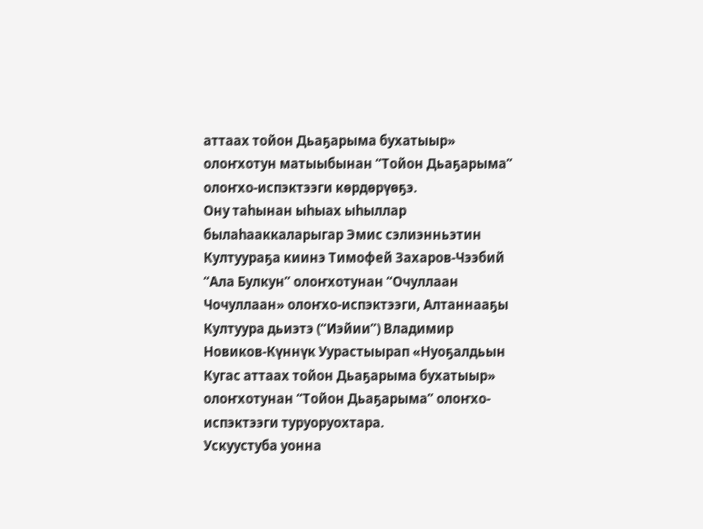аттаах тойон Дьаҕарыма бухатыыр» олоҥхотун матыыбынан “Тойон Дьаҕарыма” олоҥхо-испэктээги көрдөрүөҕэ.
Ону таһынан ыһыах ыһыллар былаһааккаларыгар Эмис сэлиэнньэтин Култуураҕа киинэ Тимофей Захаров-Чээбий “Ала Булкун” олоҥхотунан “Очуллаан Чочуллаан» олоҥхо-испэктээги, Алтаннааҕы Култуура дьиэтэ (“Иэйии”) Владимир Новиков-Күннүк Уурастыырап «Нуоҕалдьын Кугас аттаах тойон Дьаҕарыма бухатыыр» олоҥхотунан “Тойон Дьаҕарыма” олоҥхо-испэктээги туруоруохтара.
Ускуустуба уонна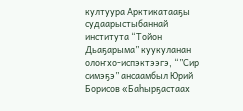култуура Арктикатааҕы судаарыстыбаннай института “Тойон Дьаҕарыма” куукуланан олоҥхо-испэктээгэ, “”Сир симэҕэ” ансаамбыл Юрий Борисов «Баһырҕастаах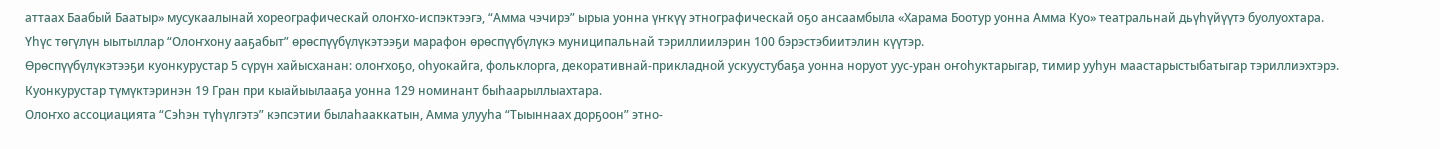аттаах Баабый Баатыр» мусукаалынай хореографическай олоҥхо-испэктээгэ, “Амма чэчирэ” ырыа уонна үҥкүү этнографическай оҕо ансаамбыла «Харама Боотур уонна Амма Куо» театральнай дьүһүйүүтэ буолуохтара.
Үһүс төгүлүн ыытыллар “Олоҥхону ааҕабыт” өрөспүүбүлүкэтээҕи марафон өрөспүүбүлүкэ муниципальнай тэриллиилэрин 100 бэрэстэбиитэлин күүтэр.
Өрөспүүбүлүкэтээҕи куонкурустар 5 сүрүн хайысханан: олоҥхоҕо, оһуокайга, фольклорга, декоративнай-прикладной ускуустубаҕа уонна норуот уус-уран оҥоһуктарыгар, тимир ууһун маастарыстыбатыгар тэриллиэхтэрэ. Куонкурустар түмүктэринэн 19 Гран при кыайыылааҕа уонна 129 номинант быһаарыллыахтара.
Олоҥхо ассоциацията “Сэһэн түһүлгэтэ” кэпсэтии былаһааккатын, Амма улууһа “Тыыннаах дорҕоон” этно-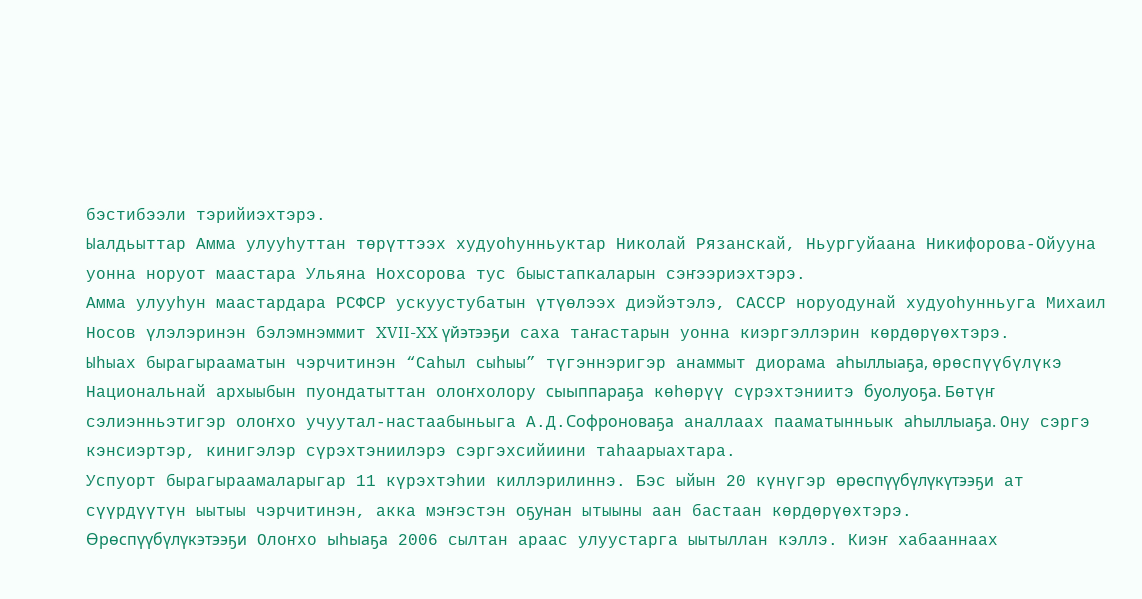бэстибээли тэрийиэхтэрэ.
Ыалдьыттар Амма улууһуттан төрүттээх худуоһунньуктар Николай Рязанскай, Ньургуйаана Никифорова-Ойууна уонна норуот маастара Ульяна Нохсорова тус быыстапкаларын сэҥээриэхтэрэ.
Амма улууһун маастардара РСФСР ускуустубатын үтүөлээх диэйэтэлэ, САССР норуодунай худуоһунньуга Михаил Носов үлэлэринэн бэлэмнэммит XVII-XX үйэтээҕи саха таҥастарын уонна киэргэллэрин көрдөрүөхтэрэ.
Ыһыах бырагырааматын чэрчитинэн “Саһыл сыһыы” түгэннэригэр анаммыт диорама аһыллыаҕа, өрөспүүбүлүкэ Национальнай архыыбын пуондатыттан олоҥхолору сыыппараҕа көһөрүү сүрэхтэниитэ буолуоҕа. Бөтүҥ сэлиэнньэтигэр олоҥхо учуутал-настаабыньыга А.Д.Софроноваҕа аналлаах пааматынньык аһыллыаҕа. Ону сэргэ кэнсиэртэр, кинигэлэр сүрэхтэниилэрэ сэргэхсийиини таһаарыахтара.
Успуорт бырагыраамаларыгар 11 күрэхтэһии киллэрилиннэ. Бэс ыйын 20 күнүгэр өрөспүүбүлүкүтээҕи ат сүүрдүүтүн ыытыы чэрчитинэн, акка мэҥэстэн оҕунан ытыыны аан бастаан көрдөрүөхтэрэ.
Өрөспүүбүлүкэтээҕи Олоҥхо ыһыаҕа 2006 сылтан араас улуустарга ыытыллан кэллэ. Киэҥ хабааннаах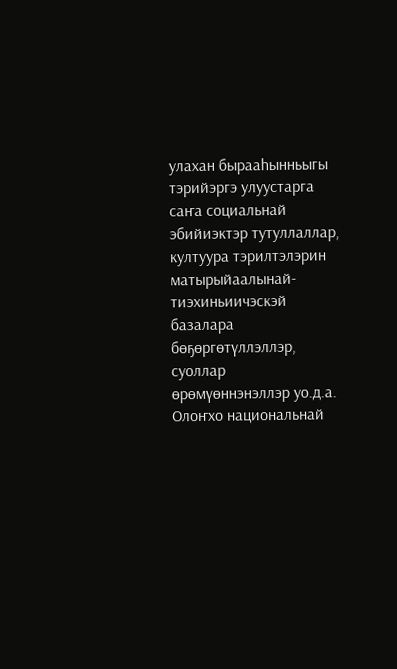улахан бырааһынньыгы тэрийэргэ улуустарга саҥа социальнай эбийиэктэр тутуллаллар, култуура тэрилтэлэрин матырыйаалынай-тиэхиньиичэскэй базалара бөҕөргөтүллэллэр, суоллар өрөмүөннэнэллэр уо.д.а. Олоҥхо национальнай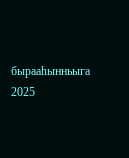бырааһынньыга 2025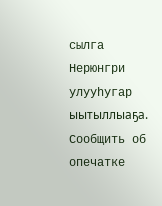сылга Нерюнгри улууһугар ыытыллыаҕа.
Сообщить об опечатке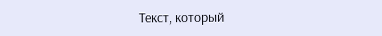Текст, который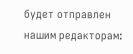будет отправлен нашим редакторам: